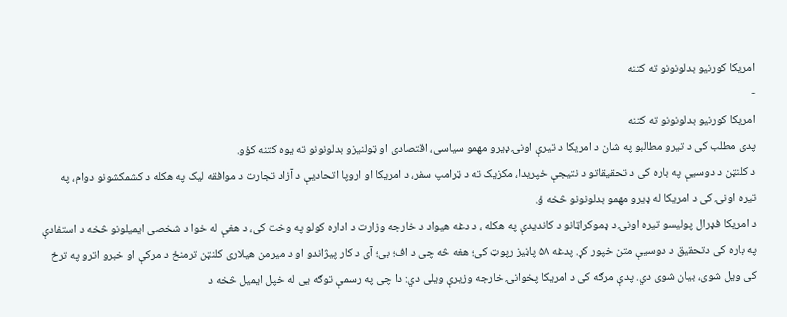امریکا کورنیو بدلونونو ته کتنه
-
امریکا کورنیو بدلونونو ته کتنه
پدی مطلب کی د تیرو مطالبو په شان د امریکا د تیرې اونۍ ډیرو مهمو سیاسی، اقتصادی او ټولنیزو بدلونونو ته یوه کتنه کؤو.
د کلنټن د دوسیې په باره کی د تحقیقاتو د نتیجې خپریدا، مکزیک ته د ټرامپ سفر، د امریکا او اروپا اتحادیې د آزاد تجارت د موافقه لیک په هکله د کشمکشونو دوام، په تیره اونۍ کی د امریکا له ډیرو مهمو بدلونونو څخه ؤ.
د امریکا فډرال پولیسو تیره اونۍ د ډموکراټانو د کاندیدې په هکله ، د دغه هیواد د خارجه وزارت د اداره کولو په وخت کی، د هغې له خوا د شخصی ایمیلونو څخه د استفادې په باره کی دتحقیق د دوسیې متن خپور کړ. پدغه ۵۸ پاڼیز رپوټ کی؛ هغه څه چی د اف؛ بی؛ آی د کار پیژاندو او د میرمن هیلاری کلنټن ترمنځ د مرکې او خبرو اترو په ترځ کی ویل شوی، بیان شوی دي. پدې مرګه کی د امریکا پخوانۍ خارجه وزیرې ویلی دي: دا چی په رسمې توګه یی له خپل ایمیل څخه د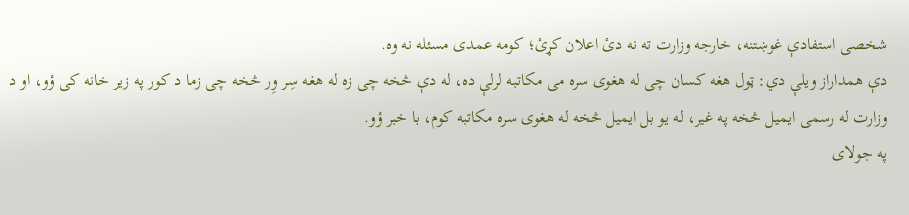شخصی استفادې غوښتنه، خارجه وزارت ته نه دئ اعلان کړئ؛ کومه عمدی مسئله نه وه.
دې همداراز ویلې دي: ټول هغه کسان چی له هغوی سره می مکاتبه لرلې ده، له دې څخه چی زه له هغه سِر وِر څخه چی زما د کور په زیر خانه کی ؤو، او د وزارت له رسمی ایمیل څخه په غیر، له یو بل ایمیل څخه له هغوی سره مکاتبه کوم، با خبر ؤو.
په جولای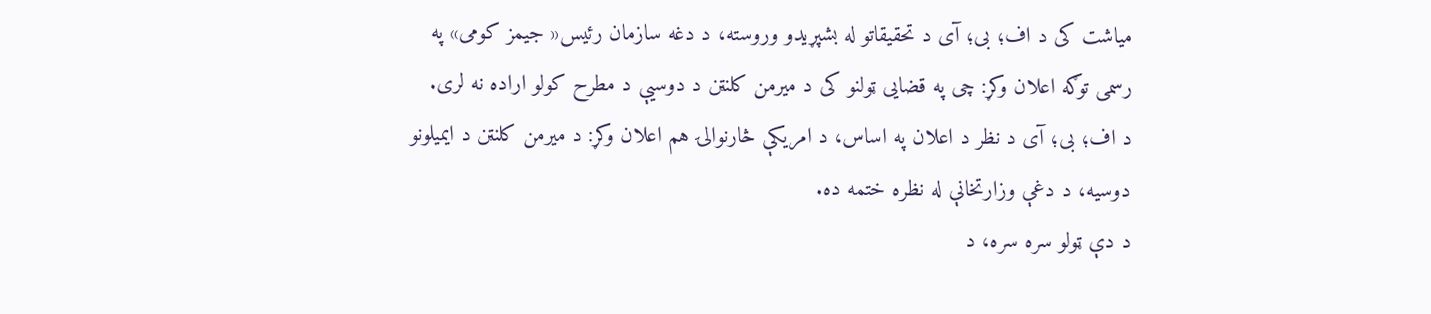میاشت کی د اف؛ بی؛ آی د تحقیقاتو له بشپړیدو وروسته، د دغه سازمان رئیس« جیمز کومی» په رسمی توګه اعلان وکړ: چی په قضایی ټولنو کی د میرمن کلنټن د دوسیې د مطرح کولو اراده نه لری.
د اف؛ بی؛ آی د نظر د اعلان په اساس، د امریکې څارنوالۍ هم اعلان وکړ: د میرمن کلنټن د ایمیلونو دوسیه، د دغې وزارتخانې له نظره ختمه ده.
د دې ټولو سره سره، د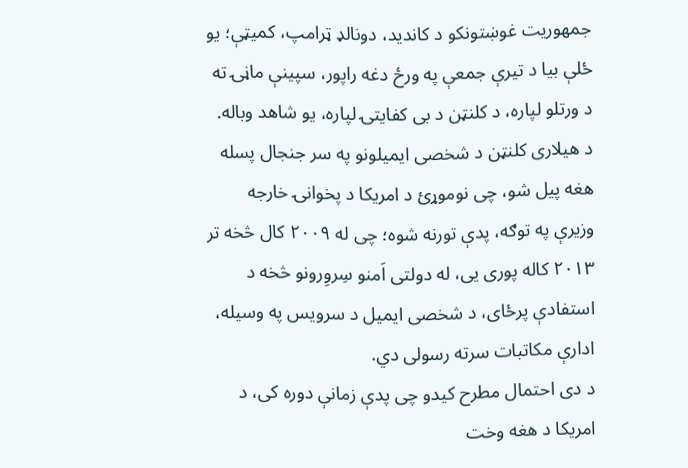جمهوریت غوښتونکو د کاندید، دونالډ ټرامپ، کمیټې؛ یو ځلې بیا د تیرې جمعې په ورځ دغه راپور، سپینې ماڼۍ ته د ورتلو لپاره، د کلنټن د بی کفایتۍ لپاره، یو شاهد وباله.
د هیلاری کلنټن د شخصی ایمیلونو په سر جنجال پسله هغه پیل شو، چی نوموړئ د امریکا د پخوانۍ خارجه وزیرې په توګه، پدې تورنه شوه؛ چی له ۲۰۰۹ کال څخه تر ۲۰۱۳ کاله پوری یی، له دولتی اَمنو سِروِرونو څخه د استفادې پرځای، د شخصی ایمیل د سرویس په وسیله، ادارې مکاتبات سرته رسولی دي.
د دی احتمال مطرح کیدو چی پدې زمانې دوره کی، د امریکا د هغه وخت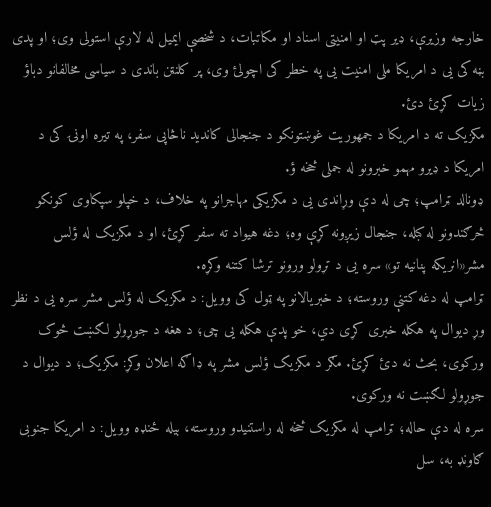خارجه وزیرې، ډیر پټ او امنیتی اسناد او مکاتبات، د شخصې ایمیل له لارې استولی وی؛ او پدی بڼه کی یی د امریکا ملی امنیت یی په خطر کی اچولئ وی، پر کلنټن باندی د سیاسی مخالفانو دباؤ زیات کړئ دئ.
مکزیک ته د امریکا د جمهوریت غوښتونکو د جنجالی کاندید ناڅاپی سفر، په تیره اونۍ کی د امریکا د ډیرو مهمو خبرونو له جملی څخه ؤ.
ډونالد ټرامپ؛ چی له دې وړاندی یی د مکزیکی مهاجرانو په خلاف، د خپلو سپکاوی کونکو څرګندونو له کبله، جنجال زیږونه کړې وه؛ دغه هیواد ته سفر کړئ، او د مکزیک له ؤلس مشر«انریکه پنانیه تو» سره یی د تړولو ورونو ترشا کتنه وکړه.
ټرامپ له دغه کتنې وروسته؛ د خبریالانو په ټول کی وویل: د مکزیک له ؤلس مشر سره یی د نظر وړ دیوال په هکله خبری کړی دي، خو پدې هکله یی چی؛ د هغه د جوړولو لګښت څوک ورکوی، بحث نه دئ کړئ. مګر د مکزیک ؤلس مشر په ډاګه اعلان وکړ: مکزیک؛ د دیوال د جوړولو لګښت نه ورکوی.
سره له دې حاله؛ ټرامپ له مکزیک څخه له راستنیدو وروسته، بیله ځنډه وویل: د امریکا جنوبی ګاونډ به، سل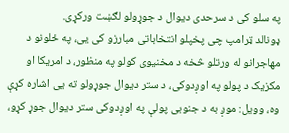په سلو کی د سرحدی دیوال د جوړولو لګښت ورکړی.
ډونالد ټرامپ چی پخپلو انتخاباتی مبارزو کی یی، په ځلونو د مهاجرانو له ورتلو څخه د مخنیوی کولو په منظور، د امریکا او مکزیک د پولو په اوږدوکی، د ستر دیوال جوړولو ته یی اشاره کړې وه، وویل: موږ به د جنوبی پولې په اوږدوکی ستر دیوال جوړ کړو،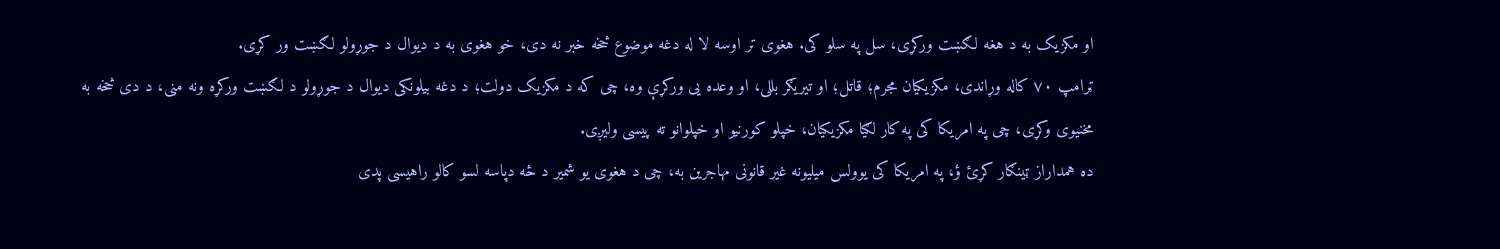او مکزیک به د هغه لګښت ورکړی، سل په سلو کی. هغوی تر اوسه لا له دغه موضوع څخه خبر نه دی، خو هغوی به د دیوال د جوړولو لګښت ور کړی.
ټرامپ ۷۰ کاله وړاندی، مکزیکیان مجرم؛ قاتل؛ او تیریګر بللی، او وعده یی ورکړې وه، چی که د مکزیک دولت؛ د دغه بیلونکی دیوال د جوړولو د لګښت ورکړه ونه منی، د دی څخه به مخنیوی وکړی، چی په امریکا کی په کار لګیا مکزیکیان، خپلو کورنیو او خپلوانو ته پیسی ولیږی.
ده همداراز ټینګار کړئ ؤ، په امریکا کی یوولس میلیونه غیر قانونی مهاجرین به، چی د هغوی یو شمیر د څه دپاسه لسو کالو راهیسی پدی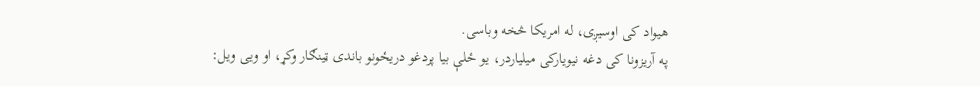هیواد کی اوسیږی، له امریکا څخه وباسی.
په آریزونا کی دغه نیویارکی میلیاردر، یو ځلې بیا پردغو دریځونو باندی ټینګار وکړ، او ویی ویل: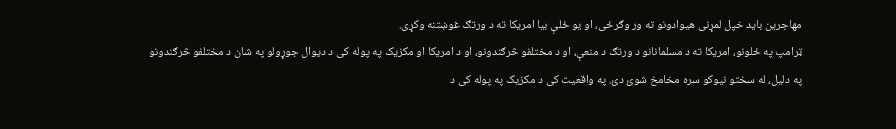مهاجرین باید خپل لمړنی هیوادونو ته ور وګرځی، او یو ځلې بیا امریکا ته د ورتګ غوښتنه وکړی.
ټرامپ په ځلونو، امریکا ته د مسلمانانو د ورتګ د منعې، او د مختلفو څرګندونو، او د امریکا او مکزیک په پوله کی د دیوال جوړولو په شان د مختلفو څرګندونو په دلیل، له سختو نیوکو سره مخامخ شوئ دئ. په واقعیت کی د مکزیک په پوله کی د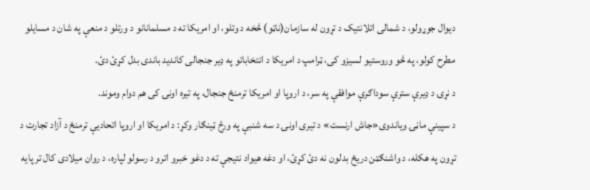دیوال جوړولو، د شمالی اتلانتیک د تړون له سازمان(ناټو) څخه د وتلو، او امریکا ته د مسلمانانو د ورتلو د منعې په شان د مسایلو مطرح کولو، په څو وروستیو لسیزو کی، ټرامپ د امریکا د انتخاباتو په ډیر جنجالی کاندید باندی بدل کړئ دئ.
د نړۍ د ډیرې سترې سوداګرې موافقې په سر، د اروپا او امریکا ترمنځ جنجال، په تیره اونۍ کی هم دوام وموند.
د سپینې ماڼۍ ویاندوی«جاش ارنست» د تیری اونۍ د سه شنبې په ورځ ټینګار وکړ: د امریکا او اروپا اتحادیې ترمنځ د آزاد تجارت د تړون په هکله، د واشنګټن دریځ بدلون نه دئ کړئ، او دغه هیواد نتیجې ته د دغو خبرو اترو د رسولو لپاره، د روان میلادی کال تر پایه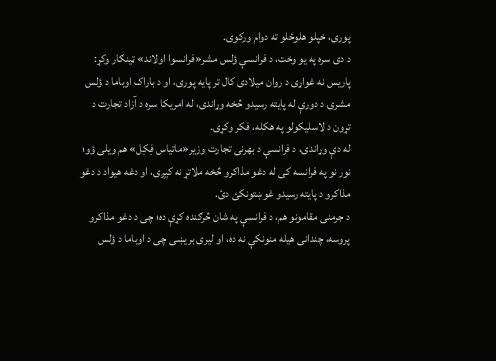پوری، خپلو هلوځلو ته دوام ورکوی.
د دی سره په یو وخت، د فرانسې ؤلس مشر«فرانسوا اولاند» ټینګار وکړ: پاریس نه غواړی د روان میلادی کال تر پایه پوری، او د باراک اوباما د ؤلس مشرۍ د دورې له پایته رسیدو څخه وړاندی، له امریکا سره د آزاد تجارت د تړون د لاسلیکولو په هکله، فکر وکړی.
له دې وړاندی، د فرانسې د بهرنی تجارت وزیر«ماتیاس فِکِل» هم ویلی ؤو؛ نور نو په فرانسه کی له دغو مذاکرو څخه ملاتړ نه کیږی، او دغه هیواد د دغو مذاکرو د پایته رسیدو غوښتونکئ دئ.
د جرمنی مقامونو هم، د فرانسې په شان څرګنده کړې ده؛ چی د دغو مذاکرو پروسه، چندانی هیله منونکې نه ده، او لیری بریښی چی د اوباما د ؤلس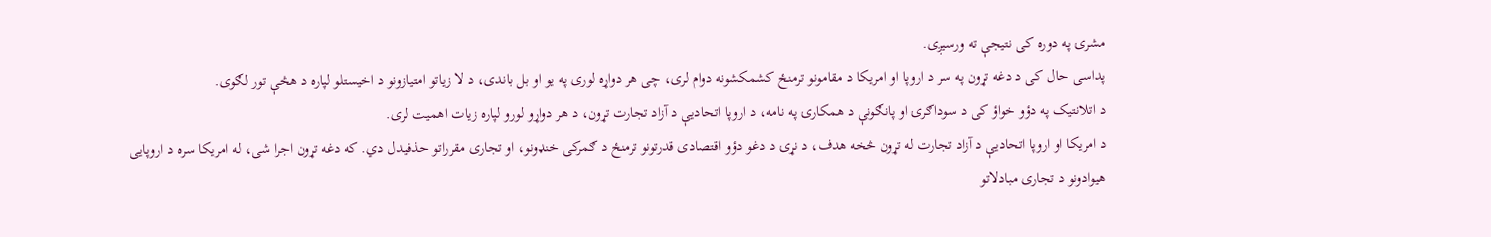مشرۍ په دوره کی نتیجې ته ورسیږی.
پداسی حال کی د دغه تړون په سر د اروپا او امریکا د مقامونو ترمنځ کشمکشونه دوام لری، چی هر دواړه لوری په یو او بل باندی، د لا زیاتو امتیازونو د اخیستلو لپاره د هڅې تور لګوی.
د اتلانتیک په دؤو خواؤ کی د سوداګرۍ او پانګونې د همکارۍ په نامه، د اروپا اتحادیې د آزاد تجارت تړون، د هر دواړو لورو لپاره زیات اهمیت لری.
د امریکا او اروپا اتحادیې د آزاد تجارت له تړون څخه هدف، د نړۍ د دغو دؤو اقتصادی قدرتونو ترمنځ د ګمرکی خنډونو، او تجاری مقرراتو حذفیدل دي. که دغه تړون اجرا شی، له امریکا سره د اروپایی هیوادونو د تجاری مبادلاتو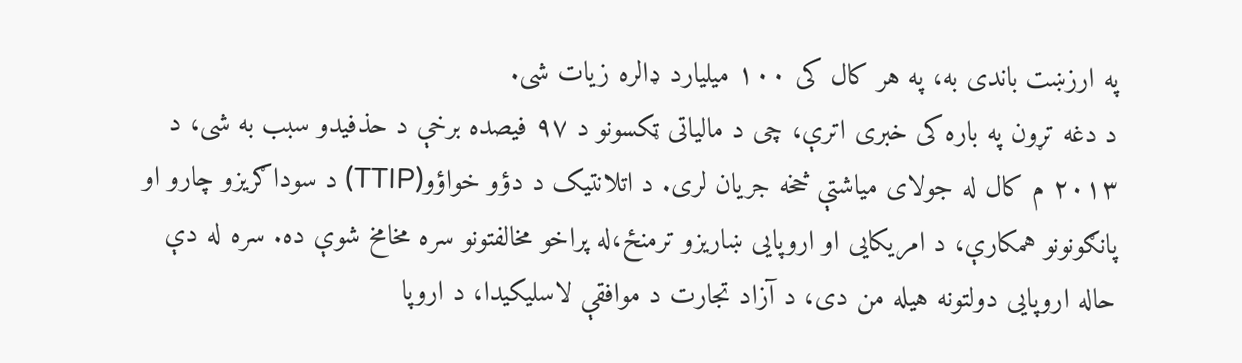په ارزښت باندی به، په هر کال کی ۱۰۰ میلیارد ډالره زیات شی.
د دغه تړون په باره کی خبری اترې، چی د مالیاتی ټکسونو د ۹۷ فیصده برخې د حذفیدو سبب به شی، د ۲۰۱۳ م کال له جولای میاشتې څخه جریان لری. د اتلانتیک د دؤو خواؤو(TTIP) د سوداګریزو چارو او پانګونونو همکارې، د امریکایی او اروپایی ښاریزو ترمنځ،له پراخو مخالفتونو سره مخامخ شوې ده. سره له دې حاله اروپایی دولتونه هیله من دی، د آزاد تجارت د موافقې لاسلیکیدا، د اروپا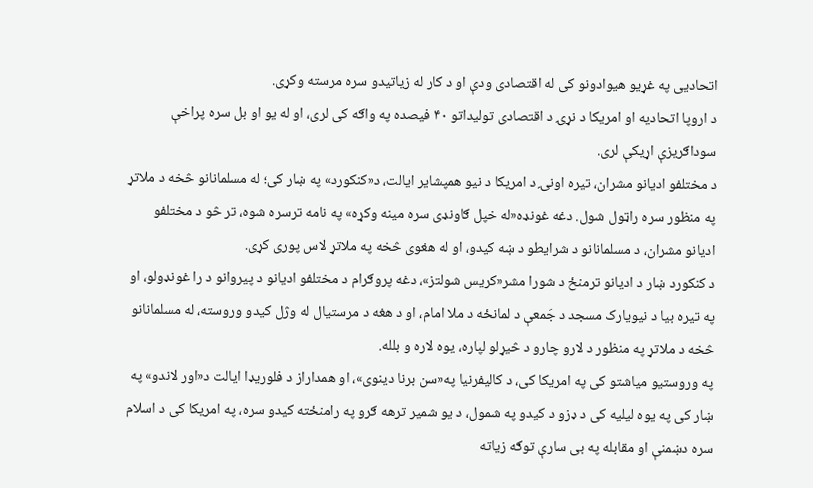اتحادیی په غړیو هیوادونو کی له اقتصادی ودې او د کار له زیاتیدو سره مرسته وکړی.
د اروپا اتحادیه او امریکا د نړۍ د اقتصادی تولیداتو ۴۰ فیصده په واګه کی لری، او له یو او بل سره پراخې سوداګریزې اړیکې لری.
د مختلفو ادیانو مشران، تیره اونۍ د امریکا د نیو همپشایر ایالت، د«کنکورد» په ښار کی؛ له مسلمانانو څخه د ملاتړ په منظور سره راټول شول. دغه غونډه«له خپل ګاونډی سره مینه وکړه» په نامه ترسره شوه، تر څو د مختلفو ادیانو مشران، د مسلمانانو د شرایطو د ښه کیدو، او له هغوی څخه په ملاتړ لاس پوری کړی.
د کنکورد ښار د ادیانو ترمنځ د شورا مشر«کریس شولتز»، دغه پروګرام د مختلفو ادیانو د پیروانو د را غونډولو، او په تیره بیا د نیویارک مسجد د جَمعې د لمانځه د ملا امام، او د هغه د مرستیال له وژل کیدو وروسته، له مسلمانانو څخه د ملاتړ په منظور د لارو چارو د څیړلو لپاره، یوه لاره و بلله.
په وروستیو میاشتو کی په امریکا کی، د کالیفرنیا په«سن برنا دینوی»، او همداراز د فلوریډا ایالت د«اور لاندو» په ښار کی په یوه لیلیه کی د ډزو د کیدو په شمول، د یو شمیر ترهه ګرو په رامنځته کیدو سره، په امریکا کی د اسلام سره دښمنې او مقابله په بی سارې توګه زیاته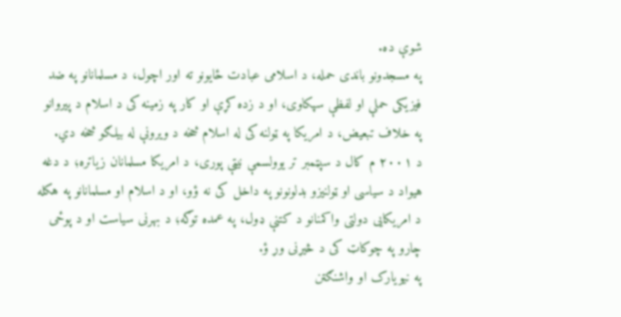شوې ده.
په مسجدونو باندی حمله، د اسلامی عبادت ځایونو ته اور اچول، د مسلمانانو په ضد فیزیکی حملې او لفظې سپکاوی، او د زده کړې او کار په زمینه کی د اسلام د پیروانو په خلاف تبعیض، د امریکا په ټولنه کی له اسلام څخه د ویرونې له بیلګو څخه دي.
د ۲۰۰۱ م کال د سپټمبر تر یوولسمې نیټې پوری، د امریکا مسلمانان زیاتره؛ د دغه هیواد د سیاسی او ټولنیزو بدلونونو په داخل کی نه ؤو، او د اسلام او مسلمانانو په هکله د امریکایی دولتی واکمنانو د کتنې ډول، په عمده توګه؛ د بهرنی سیاست او د پوځی چارو په چوکاټ کی د څیړنی وړ ؤ.
په نیویارک او واشنګټن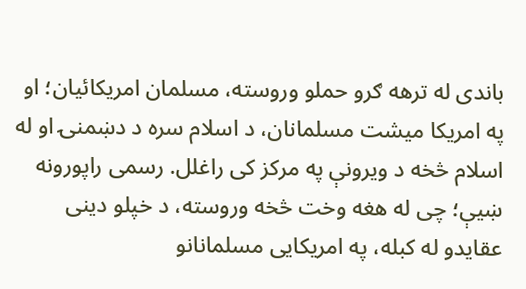باندی له ترهه ګرو حملو وروسته، مسلمان امریکائیان؛ او په امریکا میشت مسلمانان، د اسلام سره د دښمنۍ او له اسلام څخه د ویرونې په مرکز کی راغلل. رسمی راپورونه ښیې؛ چی له هغه وخت څخه وروسته، د خپلو دینی عقایدو له کبله، په امریکایی مسلمانانو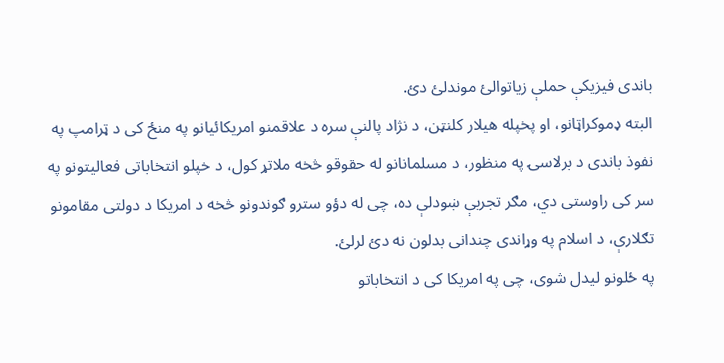باندی فیزیکې حملې زیاتوالئ موندلئ دئ.
البته ډموکراټانو، او پخپله هیلار کلنټن، د نژاد پالنې سره د علاقمنو امریکائیانو په منځ کی د ټرامپ په نفوذ باندی د برلاسۍ په منظور، د مسلمانانو له حقوقو څخه ملاتړ کول، د خپلو انتخاباتی فعالیتونو په سر کی راوستی دي، مګر تجربې ښودلې ده، چی له دؤو سترو ګوندونو څخه د امریکا د دولتی مقامونو تګلارې، د اسلام په وړاندی چندانی بدلون نه دئ لرلئ.
په ځلونو لیدل شوی، چی په امریکا کی د انتخاباتو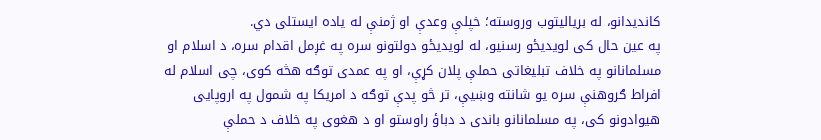کاندیدانو، له بریالیتوب وروسته؛ خپلې وعدې او ژمنې له یاده ایستلی دي.
په عین حال کی لویدیځو رسنیو، له لویدیځو دولتونو سره په غږمل اقدام سره، د اسلام او مسلمانانو په خلاف تبلیغاتی حملې پلان کړې، او په عمدی توګه هڅه کوی، چی اسلام له افراط ګروهنې سره یو شانته وښیې، تر څو پدې توګه د امریکا په شمول په اروپایی هیوادونو کی، په مسلمانانو باندی د دباؤ راوستو او د هغوی په خلاف د حملې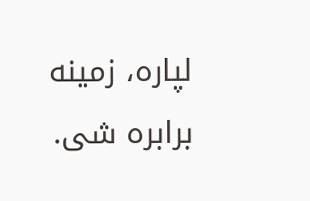لپاره، زمینه برابره شی.